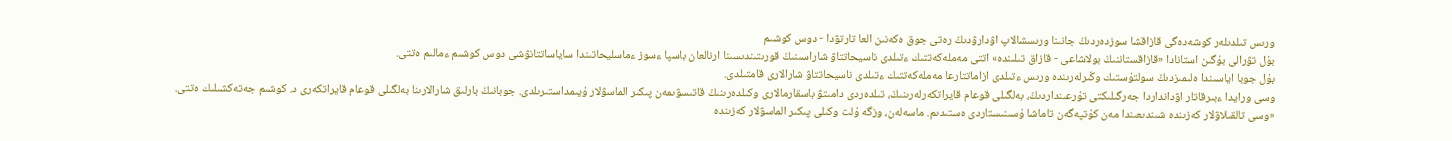ورىس تىلدىلەر كوشەدەگى قازاقشا سوزدەردىڭ جانىنا ورىسشالاپ اۋدارۋدىڭ رەتى جوق ەكەنىن العا تارتۋدا - دوس كوشىم
بۇل تۋرالى بۇگىن استانادا «قازاقستاننىڭ بولاشاعى - قازاق تىلىندە» اتتى مەملەكەتتىك ءتىلدى ناسيحاتتاۋ شاراسىنىڭ قورىتىندىسىنا ارنالعان باسپا ءسوز ءماسليحاتىندا ساياساتتانۋشى دوس كوشىم ءمالىم ەتتى.
بۇل جوبا اياسىندا ەلىمىزدىڭ سولتۇستىك وڭىرلەرىندە ورىس ءتىلدى ازاماتتارعا مەملەكەتتىك ءتىلدى ناسيحاتتاۋ شارالارى قامتىلدى.
وسى ورايدا ءبىرقاتار اۋدانداردا جەرگىلىكتى تۇرعىنداردىڭ، بەلگىلى قوعام قايراتكەرلەرىنىڭ، تىلدەردى دامىتۋ باسقارمالارى وكىلدەرىنىڭ قاتىسۋىمەن پىكىر الماسۋلار ۇيىمداستىرىلدى. جوبانىڭ بارلىق شارالارىنا بەلگىلى قوعام قايراتكەرى د. كوشىم جەتەكشىلىك ەتتى.
«وسى تالقىلاۋلار كەزىندە شىندىعىندا مەن كۇتپەگەن تاماشا ۇسىنىستاردى ەستىدىم. ماسەلەن، وزگە ۇلت وكىلى پىكىر الماسۋلار كەزىندە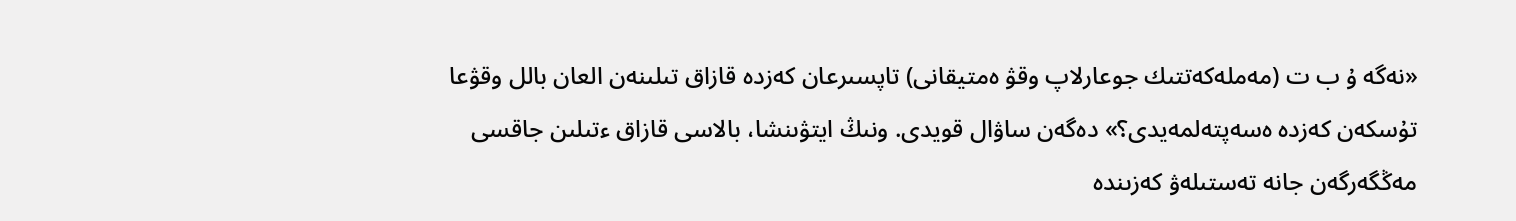«نەگە ۇ ب ت (مەملەكەتتىك جوعارلاپ وقۋ ەمتيقانى) تاپسىرعان كەزدە قازاق تىلىنەن العان بالل وقۋعا تۇسكەن كەزدە ەسەپتەلمەيدى؟» دەگەن ساۋال قويدى. ونىڭ ايتۋىنشا، بالاسى قازاق ءتىلىن جاقسى مەڭگەرگەن جانە تەستىلەۋ كەزىندە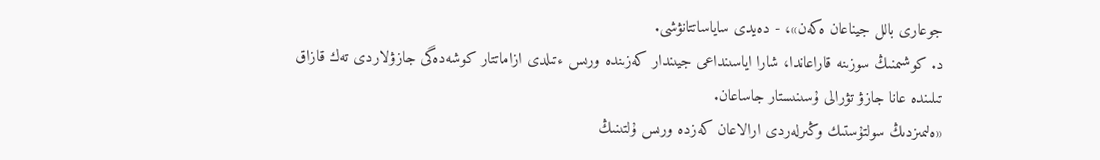جوعارى بالل جيناعان ەكەن»، - دەيدى ساياساتتانۋشى.
د. كوشىمنىڭ سوزىنە قاراعاندا، شارا اياسىنداعى جيىندار كەزىندە ورىس ءتىلدى ازاماتتار كوشەدەگى جازۋلاردى تەك قازاق تىلىندە عانا جازۋ تۋرالى ۇسىنىستار جاساعان.
«ەلىمىزدىڭ سولتۇستىك وڭىرلەردى ارالاعان كەزدە ورىس ۇلتىنىڭ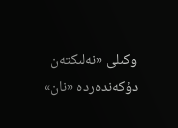وكىلى «نەلىكتەن دۇكەندەردە «نان»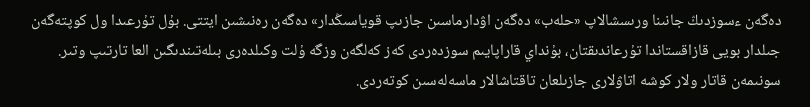دەگەن ءسوزدىڭ جانىنا ورىسشالاپ «حلەب» دەگەن اۋدارماسىن جازىپ قوياسىڭدار» دەگەن رەنىشىن ايتتى. بۇل تۇرعىدا ول كوپتەگەن جىلدار بويى قازاقستاندا تۇرعاندىقتان، بۇنداي قاراپايىم سوزدەردى كەز كەلگەن وزگە ۇلت وكىلدەرى بىلەتىندىگىن العا تارتىپ وتىر. سونىمەن قاتار ولار كوشە اتاۋلارى جازىلعان تاقتاشالار ماسەلەسىن كوتەردى.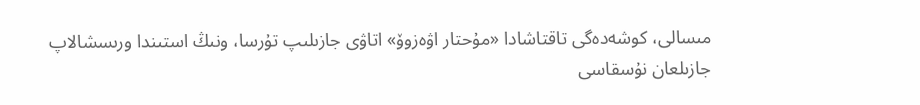مىسالى، كوشەدەگى تاقتاشادا «مۇحتار اۋەزوۆ» اتاۋى جازىلىپ تۇرسا، ونىڭ استىندا ورىسشالاپ جازىلعان نۇسقاسى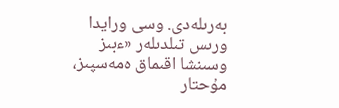بەرىلەدى. وسى ورايدا ورىس تىلدىلەر «ءبىز وسىنشا اقىماق ەمەسپىز، مۇحتار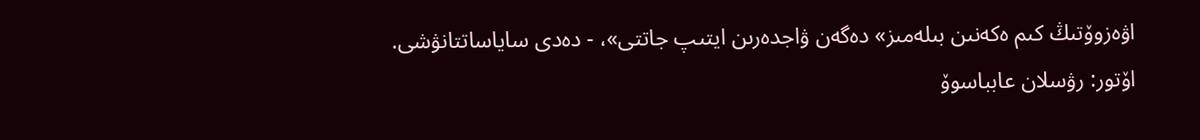اۋەزوۆتىڭ كىم ەكەنىن بىلەمىز» دەگەن ۋاجدەرىن ايتىپ جاتتى»، - دەدى ساياساتتانۋشى.
اۆتور: رۋسلان عابباسوۆ